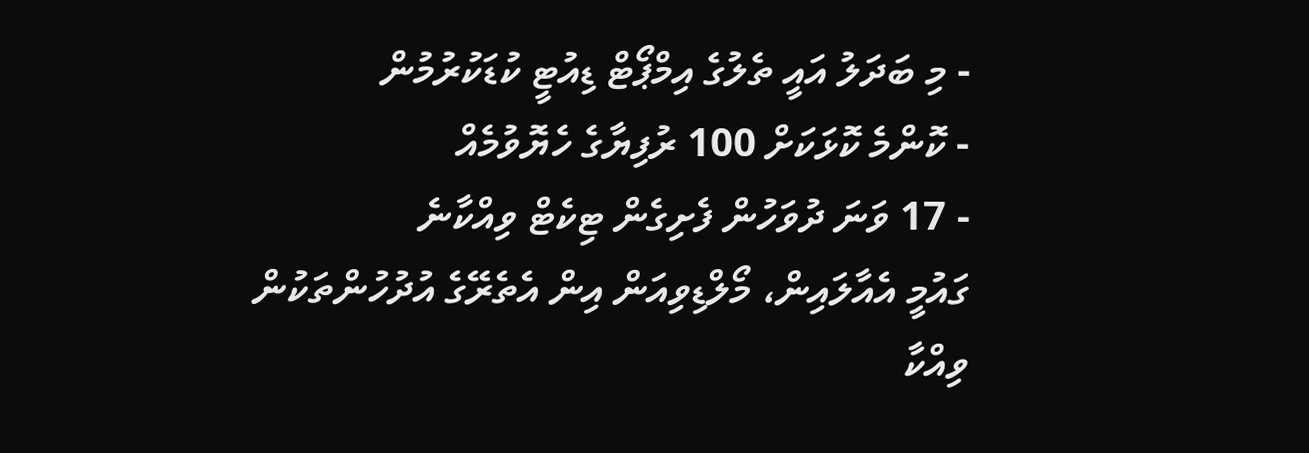- މި ބަދަލު އައީ ތެލުގެ އިމްޕޯޓް ޑިއުޓީ ކުޑަކުރުމުން
- ކޮންމެ ކޮޅަކަށް 100 ރުފިޔާގެ ހެޔޮވުމެއް
- 17 ވަނަ ދުވަހުން ފެށިގެން ޓިކެޓް ވިއްކާނެ
ގައުމީ އެއާލައިން، މޯލްޑިވިއަން އިން އެތެރޭގެ އުދުހުންތަކުން ވިއްކާ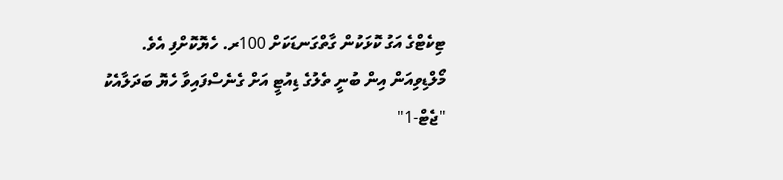ޓިކެޓްގެ އަގު ކޮޅަކުން ގާތްގަނޑަކަށް 100ރ. ހެޔޮކޮށްފި އެވެ.
މޯލްޑިވިއަން އިން ބުނީ ތެލުގެ ޑިއުޓީ އަށް ގެނެސްފައިވާ ހެޔޮ ބަދަލާއެކު "ޖެޓް-1"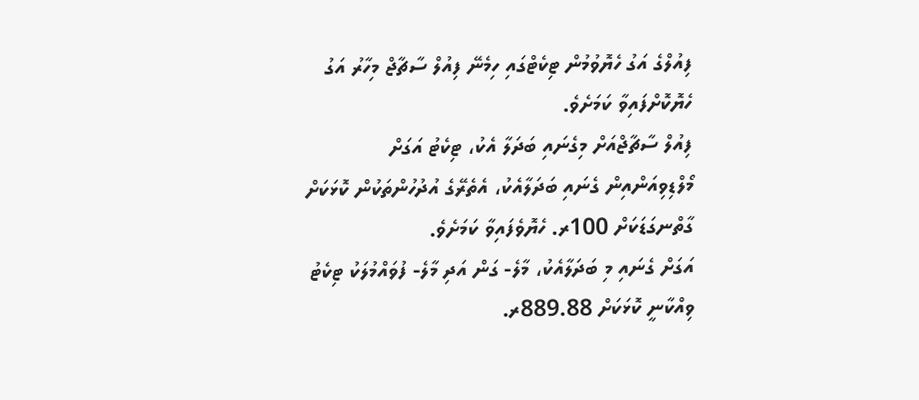ފިއުލްގެ އަގު ހެޔޮވުމުން ޓިކެޓްގައި ހިމެނޭ ފިއުލް ސާޗާޖް މިހާރު އަގު ހެޔޮކޮށްފައިވާ ކަމަށެވެ.
ފިއުލް ސާޗާޖްއަށް މިގެނައި ބަދަލާ އެކު، ޓިކެޓު އަގަށް މޯލްޑިވިއަންއިން ގެނައި ބަދަލާއެކު، އެތެރޭގެ އުދުހުންތަކުން ކޮޅަކަށް ގާތްނގަޑަކަށް 100ރ. ހެޔޮވެފައިވާ ކަމަށެވެ.
އަގަށް ގެނައި މި ބަދަލާއެކު، މާލެ- ގަން އަދި މާލެ- ފުވައްމުލަކު ޓިކެޓު ވިއްކާނީ ކޮޅަކަށް 889.88ރ.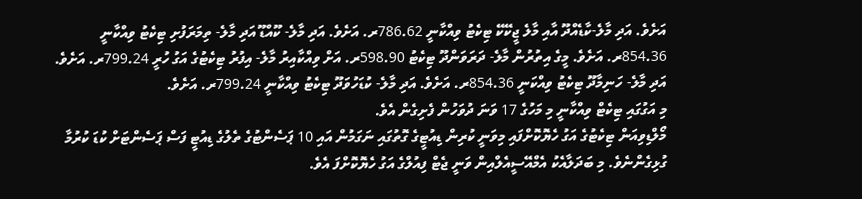އަށެވެ. އަދި މާލެ-ކާޑެއްދޫ އާއި މާލެ ޖީކޭކޭ ޓިކެޓު ވިއްކާނީ 786.62ރ. އަށެވެ. އަދި މާލެ- ކޫއްޑޫ އަދި މާލެ- ތިމަރަފުށި ޓިކެޓު ވިއްކާނީ 854.36ރ. އަށެވެ. މީގެ އިތުރުން މާލެ- ދަރަވަންދޫ ޓިކެޓު 598.90ރ. އަށް ވިއްކާއިރު މާލެ- އިފުރު ޓިކެޓުގެ އަގު ހުރީ 799.24ރ. އަށެވެ. އަދި މާލެ- ހަނިމާދޫ ޓިކެޓު ވިއްކަނީ 854.36ރ. އަށެވެ. އަދި މާލެ- ކުޑަހުވަދޫ ޓިކެޓު ވިއްކާނީ 799.24ރ. އަށެވެ.
މި އަގުގައި ޓިކެޓް ވިއްކާނީ މި މަހުގެ 17 ވަނަ ދުވަހުން ފެށިގެން އެވެ.
މޯލްޑިވިއަން ޓިކެޓުގެ އަގު ހެޔޮކޮށްފައި މިވަނީ ކުރިން ޑިއުޓީގެ ގޮތުގައި ނަގަމުން އައި 10 ޕަސެންޓުގެ ތެލުގެ ޑިއުޓީ ފަސް ޕަސެންޓަށް ކުޑަ ކުރުމާ ގުޅިގެންނެވެ. މި ބަދަލާއެކު އެމްއޭސީއެލްއިން ވަނީ ޖެޓް ފިއުލްގެ އަގު ހެޔޮކޮށްފަ އެވެ.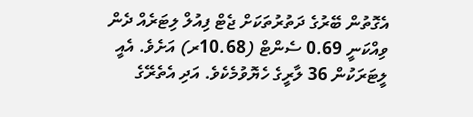އެގޮތުން ބޭރުގެ ދަތުރުތަކަށް ޖެޓް ފިއުލް ލިޓަރެއް ދެން ވިއްކަނީ 0.69 ސެންޓް (10.68ރ) އަށެވެ. އެއީ ލީޓަރަކުން 36 ލާރީގެ ހެޔޮވުމެކެވެ. އަދި އެތެރޭގެ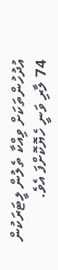އުދުހުންތަކަށް ވިއްކާ ތެލުން ލީޓަރަކުން 74 ލާރި ވަނީ ހެޔޮކޮށްފަ އެވެ.